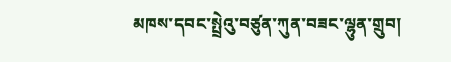མཁས་དབང་སྤྲེའུ་བཙུན་ཀུན་བཟང་ལྷུན་གྲུབ།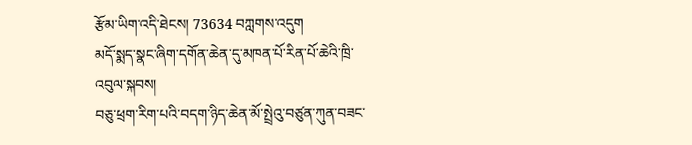རྩོམ་ཡིག་འདི་ཐེངས། 73634 བཀླགས་འདུག
མདོ་སྨད་སྣང་ཞིག་དགོན་ཆེན་དུ་མཁན་པོ་རིན་པོ་ཆེའི་ཁྲི་འབུལ་སྐབས།
བཅུ་ཕྲག་རིག་པའི་བདག་ཉིད་ཆེན་མོ་སྤྲེའུ་བཙུན་ཀུན་བཟང་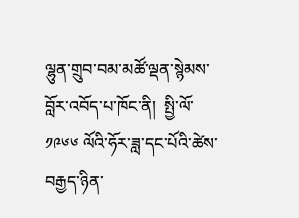ལྷུན་གྲུབ་བམ་མཚོ་ལྡན་སྙེམས་བློར་འབོད་པ་ཁོང་ནི།  སྤྱི་ལོ་ ༡༩༦༦ ལོའི་ཧོར་ཟླ་དང་པོའི་ཚེས་བརྒྱད་ཉིན་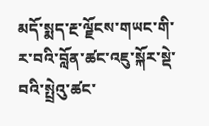མདོ་སྨད་རྔ་ལྗོངས་གཡང་གི་ར་བའི་བློན་ཚང་འཇུ་སྐོར་སྡེ་བའི་སྤྲེའུ་ཚང་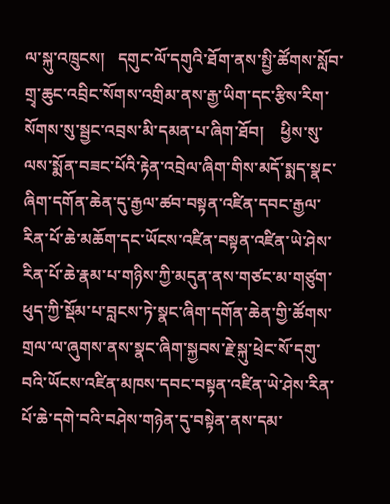ལ་སྐུ་འཁྲུངས།   དགུང་ལོ་དགུའི་ཐོག་ནས་སྤྱི་ཚོགས་སློབ་གྲྭ་ཆུང་འབྲིང་སོགས་འགྲིམ་ནས་རྒྱ་ཡིག་དང་རྩིས་རིག་སོགས་སུ་སྦྱང་འབྲས་མི་དམན་པ་ཞིག་ཐོབ།    ཕྱིས་སུ་ལས་སྨོན་བཟང་པོའི་རྟེན་འབྲེལ་ཞིག་གིས་མདོ་སྨད་སྣང་ཞིག་དགོན་ཆེན་དུ་རྒྱལ་ཚབ་བསྟན་འཛིན་དབང་རྒྱལ་རིན་པོ་ཆེ་མཆོག་དང་ཡོངས་འཛིན་བསྟན་འཛིན་ཡེ་ཤེས་རིན་པོ་ཆེ་རྣམ་པ་གཉིས་ཀྱི་མདུན་ནས་གཙང་མ་གཙུག་ཕུད་ཀྱི་སྡོམ་པ་བླངས་ཏེ་སྣང་ཞིག་དགོན་ཆེན་གྱི་ཚོགས་གྲལ་ལ་ཞུགས་ནས་སྣང་ཞིག་སྐྱབས་རྗེ་སྐུ་ཕྲེང་སོ་དགུ་བའི་ཡོངས་འཛིན་མཁས་དབང་བསྟན་འཛིན་ཡེ་ཤེས་རིན་པོ་ཆེ་དགེ་བའི་བཤེས་གཉེན་དུ་བསྟེན་ནས་དམ་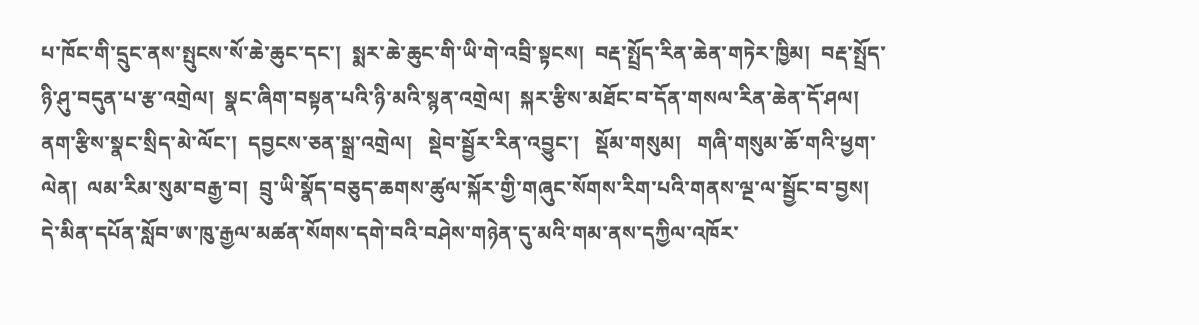པ་ཁོང་གི་དྲུང་ནས་སྤུངས་སོ་ཆེ་ཆུང་དང་།  སྨར་ཆེ་ཆུང་གི་ཡི་གེ་འབྲི་སྟངས།  བརྡ་སྤྲོད་རིན་ཆེན་གཏེར་ཁྱིམ།  བརྡ་སྤྲོད་ཉི་ཤུ་བདུན་པ་རྩ་འགྲེལ།  སྣང་ཞིག་བསྟན་པའི་ཉི་མའི་སྙན་འགྲེལ།  སྐར་རྩིས་མཐོང་བ་དོན་གསལ་རིན་ཆེན་དོ་ཤལ།  ནག་རྩིས་སྣང་སྲིད་མེ་ལོང་།  དབྱངས་ཅན་སྒྲ་འགྲེལ།   སྡེབ་སྦྱོར་རིན་འབྱུང་།   སྡོམ་གསུམ།   གཞི་གསུམ་ཆོ་གའི་ཕྱག་ལེན།  ལམ་རིམ་སུམ་བརྒྱ་བ།  བྲུ་ཡི་སྣོད་བཅུད་ཆགས་ཚུལ་སྐོར་གྱི་གཞུང་སོགས་རིག་པའི་གནས་ལྔ་ལ་སྦྱོང་བ་བྱས།   དེ་མིན་དཔོན་སློབ་ཨ་ཁུ་རྒྱལ་མཚན་སོགས་དགེ་བའི་བཤེས་གཉེན་དུ་མའི་གམ་ནས་དཀྱིལ་འཁོར་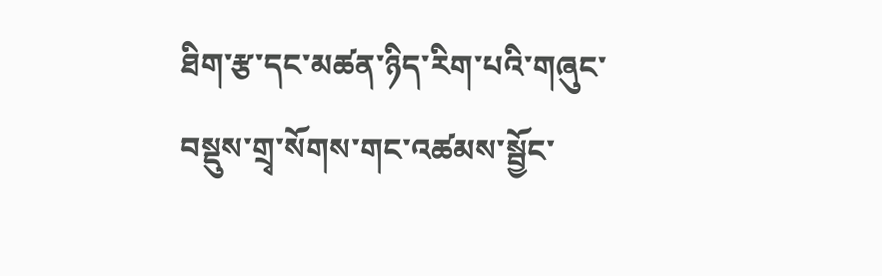ཐིག་རྩ་དང་མཚན་ཉིད་རིག་པའི་གཞུང་བསྡུས་གྲྭ་སོགས་གང་འཚམས་སྦྱོང་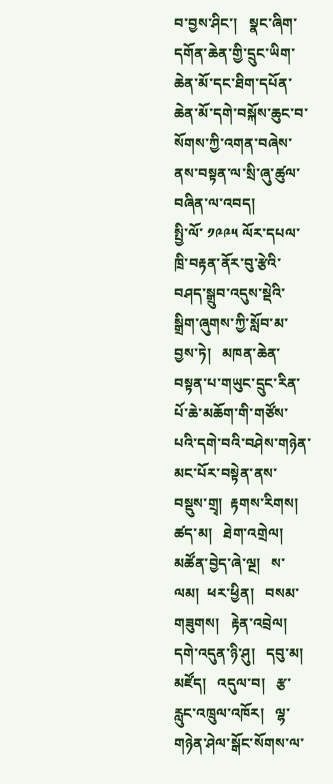བ་བྱས་ཤིང་།   སྣང་ཞིག་དགོན་ཆེན་གྱི་དྲུང་ཡིག་ཆེན་མོ་དང་ཐིག་དཔོན་ཆེན་མོ་དགེ་བསྐོས་ཆུང་བ་སོགས་ཀྱི་འགན་བཞེས་ནས་བསྟན་ལ་སྲི་ཞུ་ཚུལ་བཞིན་ལ་འབད།
སྤྱི་ལོ་ ༡༩༩༥ ལོར་དཔལ་ཁྲི་བརྟན་ནོར་བུ་རྩེའི་བཤད་སྒྲུབ་འདུས་སྡེའི་སྒྲིག་ཞུགས་ཀྱི་སློབ་མ་བྱས་ཏེ།   མཁན་ཆེན་བསྟན་པ་གཡུང་དྲུང་རིན་པོ་ཆེ་མཆོག་གི་གཙོས་པའི་དགེ་བའི་བཤེས་གཉེན་མང་པོར་བསྟེན་ནས་བསྡུས་གྲྭ།  རྟགས་རིགས།  ཚད་མ།   ཐེག་འགྲེལ།   མཚོན་བྱེད་ཞེ་ལྔ།   ས་ལམ།  ཕར་ཕྱིན།   བསམ་གཟུགས།   རྟེན་འབྲེལ།   དགེ་འདུན་ཉི་ཤུ།   དབུ་མ།   མཛོད།   འདུལ་བ།   རྩ་རླུང་འཁྲུལ་འཁོར།   ལྷ་གཉེན་ཤེལ་སྒོང་སོགས་ལ་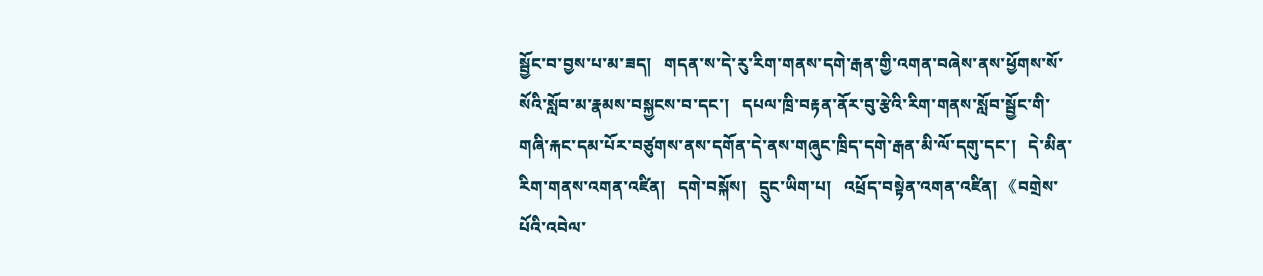སྦྱོང་བ་བྱས་པ་མ་ཟད།   གདན་ས་དེ་རུ་རིག་གནས་དགེ་རྒན་གྱི་འགན་བཞེས་ནས་ཕྱོགས་སོ་སོའི་སློབ་མ་རྣམས་བསྐྱངས་བ་དང་།   དཔལ་ཁྲི་བརྟན་ནོར་བུ་རྩེའི་རིག་གནས་སློབ་སྦྱོང་གི་གཞི་རྐང་དམ་པོར་བཙུགས་ནས་དགོན་དེ་ནས་གཞུང་ཁྲིད་དགེ་རྒན་མི་ལོ་དགུ་དང་།   དེ་མིན་རིག་གནས་འགན་འཛིན།   དགེ་བསྐོས།   དྲུང་ཡིག་པ།   འཕྲོད་བསྟེན་འགན་འཛིན། 《བགྲེས་པོའི་འབེལ་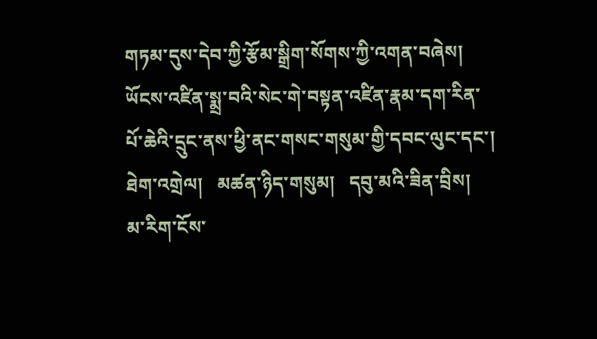གཏམ་དུས་དེབ་ཀྱི་རྩོམ་སྒྲིག་སོགས་ཀྱི་འགན་བཞེས།    ཡོངས་འཛིན་སྨྲ་བའི་སེང་གེ་བསྟན་འཛིན་རྣམ་དག་རིན་པོ་ཆེའི་དྲུང་ནས་ཕྱི་ནང་གསང་གསུམ་གྱི་དབང་ལུང་དང་།    ཐེག་འགྲེལ།   མཚན་ཉིད་གསུམ།   དབུ་མའི་ཟིན་བྲིས།   མ་རིག་ངོས་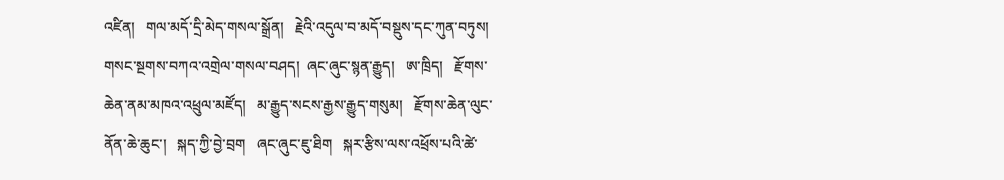འཛིན།   གལ་མདོ་དྲི་མེད་གསལ་སྒྲོན།   རྗེའི་འདུལ་བ་མདོ་བསྡུས་དང་ཀུན་བཏུས།  གསང་སྔགས་བཀའ་འགྲེལ་གསལ་བཤད།  ཞང་ཞུང་སྙན་རྒྱུད།   ཨ་ཁྲིད།   རྫོགས་ཆེན་ནམ་མཁའ་འཕྲུལ་མཛོད།   མ་རྒྱུད་སངས་རྒྱས་རྒྱུད་གསུམ།   རྫོགས་ཆེན་ལུང་ནོན་ཆེ་ཆུང་།   སྐད་ཀྱི་བྱེ་བྲག   ཞང་ཞུང་ཇུ་ཐིག   སྐར་རྩིས་ལས་འཕྲོས་པའི་ཚེ་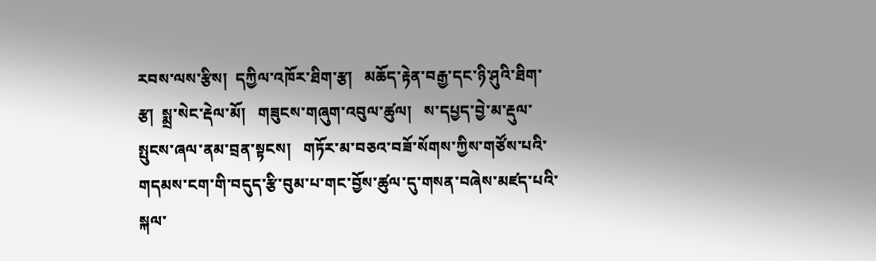རབས་ལས་རྩིས།  དཀྱིལ་འཁོར་ཐིག་རྩ།   མཆོད་རྟེན་བརྒྱ་དང་ཉི་ཤུའི་ཐིག་རྩ།  སྨྲ་སེང་རྡེལ་མོ།   གཟུངས་གཞུག་འབུལ་ཚུལ།   ས་དཔྱད་བྱེ་མ་རྡུལ་སྤུངས་ཞལ་ནམ་བྲན་སྟངས།   གཏོར་མ་བཅའ་བཟོ་སོགས་ཀྱིས་གཙོས་པའི་གདམས་ངག་གི་བདུད་རྩི་བུམ་པ་གང་བྱོས་ཚུལ་དུ་གསན་བཞེས་མཛད་པའི་སྐལ་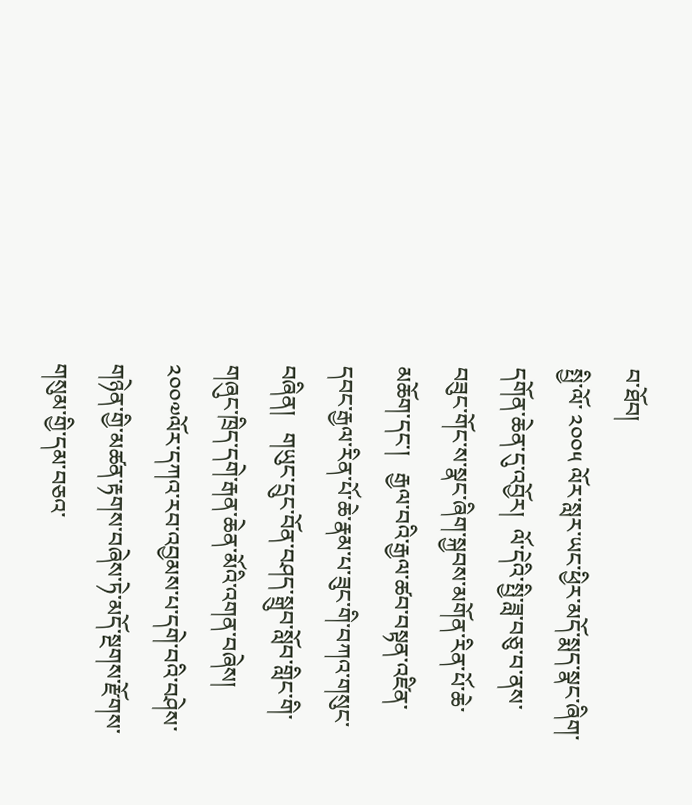བ་ཐོབ།
སྤྱི་ལོ་ ༢༠༠༥ ལོར་སླར་ཡང་ཕྱིར་མདོ་སྨད་སྣང་ཞིག་དགོན་ཆེན་དུ་འབྱོར།  ལོ་དེའི་སྤྱི་ཟླ་བཅུ་བ་ནས་བཟུང་གོང་ས་སྣང་ཞིག་སྐྱབས་མགོན་རིན་པོ་ཆེ་མཆོག་དང་།   རྒྱལ་བའི་རྒྱལ་ཚབ་བསྟན་འཛིན་དབང་རྒྱལ་རིན་པོ་ཆེ་རྣམ་པ་ཟུང་གི་བཀའ་གསུང་བཞིན།   གཡུང་དྲུང་བོན་བཤད་སྒྲུབ་སློབ་གླིང་གི་གཞུང་ཁྲིད་དགེ་རྒན་ཆེན་མོའི་འགན་བཞེས། ༢༠༠༧ལོར་དཀའ་རབ་འབྱམས་པ་དགེ་བའི་བཤེས་གཉེན་གྱི་མཚན་རྟགས་བཞེས་ཏེ་མདོ་སྔགས་རྫོགས་གསུམ་གྱི་དམ་བཅའ་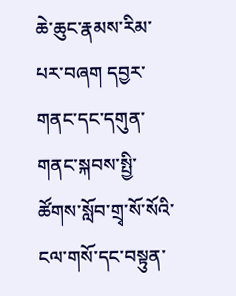ཆེ་ཆུང་རྣམས་རིམ་པར་བཞག དབྱར་གནང་དང་དགུན་གནང་སྐབས་སྤྱི་ཚོགས་སློབ་གྲྭ་སོ་སོའི་ངལ་གསོ་དང་བསྟུན་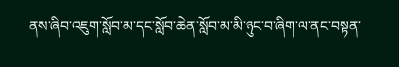ནས་ཞིབ་འཇུག་སློབ་མ་དང་སློབ་ཆེན་སློབ་མ་མི་ཉུང་བ་ཞིག་ལ་ནང་བསྟན་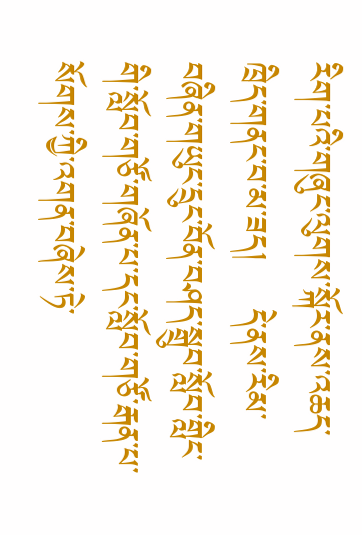རིག་པའི་གཞུང་ལུགས་སྐོར་ནས་འཆད་ཁྲིད་གནང་བ་མ་ཟད།    དེ་ནས་རིམ་བཞིན་གཡུང་དྲུང་བོན་བཤད་སྒྲུབ་སློབ་གླིང་གི་སློབ་གཙོ་གཞོན་པ་དང་སློབ་གཙོ་རྒན་པ་སོགས་ཀྱི་འགན་བཞེས་ཏེ་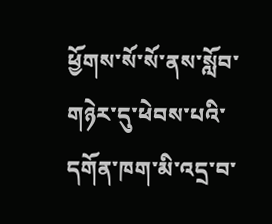ཕྱོགས་སོ་སོ་ནས་སློབ་གཉེར་དུ་ཕེབས་པའི་དགོན་ཁག་མི་འདྲ་བ་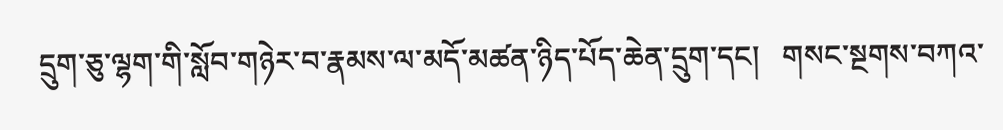དྲུག་ཅུ་ལྷག་གི་སློབ་གཉེར་བ་རྣམས་ལ་མདོ་མཚན་ཉིད་པོད་ཆེན་དྲུག་དང།   གསང་སྔགས་བཀའ་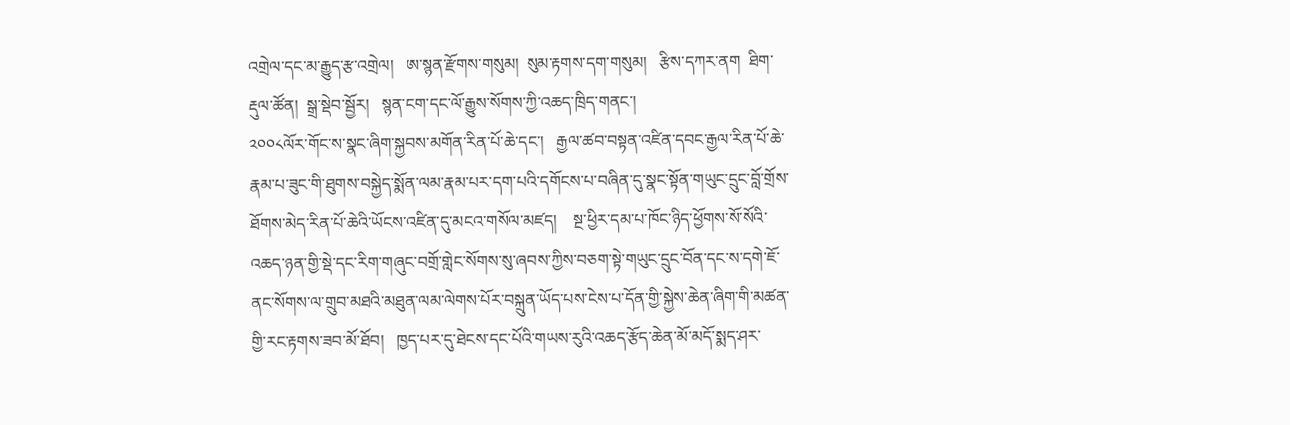འགྲེལ་དང་མ་རྒྱུད་རྩ་འགྲེལ།   ཨ་སྙན་རྫོགས་གསུམ།  སུམ་རྟགས་དག་གསུམ།   རྩིས་དཀར་ནག  ཐིག་རྡུལ་ཚོན།  སྒྲ་སྡེབ་སྦྱོར།   སྙན་ངག་དང་ལོ་རྒྱུས་སོགས་ཀྱི་འཆད་ཁྲིད་གནང་།
༢༠༠༨ལོར་གོང་ས་སྣང་ཞིག་སྐྱབས་མགོན་རིན་པོ་ཆེ་དང་།   རྒྱལ་ཚབ་བསྟན་འཛིན་དབང་རྒྱལ་རིན་པོ་ཆེ་རྣམ་པ་ཟུང་གི་ཐུགས་བསྐྱེད་སྨོན་ལམ་རྣམ་པར་དག་པའི་དགོངས་པ་བཞིན་དུ་སྣང་སྟོན་གཡུང་དྲུང་བློ་གྲོས་ཐོགས་མེད་རིན་པོ་ཆེའི་ཡོངས་འཛིན་དུ་མངའ་གསོལ་མཛད།    སྔ་ཕྱིར་དམ་པ་ཁོང་ཉིད་ཕྱོགས་སོ་སོའི་འཆད་ཉན་གྱི་སྡེ་དང་རིག་གཞུང་བགྲོ་གླེང་སོགས་སུ་ཞབས་ཀྱིས་བཅག་སྟེ་གཡུང་དྲུང་བོན་དང་ས་དགེ་ཇོ་ནང་སོགས་ལ་གྲུབ་མཐའི་མཐུན་ལམ་ལེགས་པོར་བསྐྲུན་ཡོད་པས་ངེས་པ་དོན་གྱི་སྐྱེས་ཆེན་ཞིག་གི་མཚན་གྱི་རང་རྟགས་ཟབ་མོ་ཐོབ།   ཁྱད་པར་དུ་ཐེངས་དང་པོའི་གཡས་རུའི་འཆད་རྩོད་ཆེན་མོ་མདོ་སྨད་ཤར་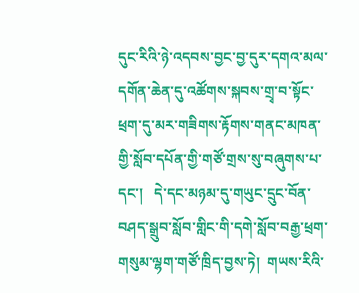དུང་རིའི་ཉེ་འདབས་བྱང་བྱ་དུར་དགའ་མལ་དགོན་ཆེན་དུ་འཚོགས་སྐབས་གྲྭ་བ་སྟོང་ཕྲག་དུ་མར་གཟིགས་རྟོགས་གནང་མཁན་གྱི་སློབ་དཔོན་གྱི་གཙོ་གྲས་སུ་བཞུགས་པ་དང་།   དེ་དང་མཉམ་དུ་གཡུང་དྲུང་བོན་བཤད་སྒྲུབ་སློབ་གླིང་གི་དགེ་སློབ་བརྒྱ་ཕྲག་གསུམ་ལྷག་གཙོ་ཁྲིད་བྱས་ཏེ།  གཡས་རིའི་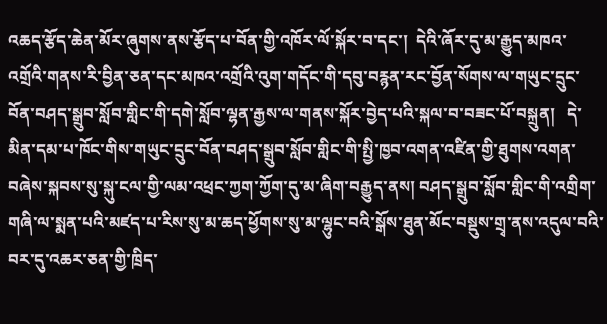འཆད་རྩོད་ཆེན་མོར་ཞུགས་ནས་རྩོད་པ་བོན་གྱི་འཁོར་ལོ་སྐོར་བ་དང་།  དེའི་ཞོར་དུ་མ་རྒྱུད་མཁའ་འགྲོའི་གནས་རི་བྱིན་ཅན་དང་མཁའ་འགྲོའི་འུག་གདོང་གི་དབུ་བརྙན་རང་བྱོན་སོགས་ལ་གཡུང་དྲུང་བོན་བཤད་སྒྲུབ་སློབ་གླིང་གི་དགེ་སློབ་ལྷན་རྒྱས་ལ་གནས་སྐོར་བྱེད་པའི་སྐལ་བ་བཟང་པོ་བསྐྲུན།   དེ་མིན་དམ་པ་ཁོང་གིས་གཡུང་དྲུང་བོན་བཤད་སྒྲུབ་སློབ་གླིང་གི་སྤྱི་ཁྱབ་འགན་འཛིན་གྱི་ཐུགས་འགན་བཞེས་སྐབས་སུ་སྐུ་ངལ་གྱི་ལམ་འཕྲང་ཀྱག་ཀྱོག་དུ་མ་ཞིག་བརྒྱུད་ནས། བཤད་སྒྲུབ་སློབ་གླིང་གི་འགྲིག་གཞི་ལ་སྨན་པའི་མཛད་པ་རིས་སུ་མ་ཆད་ཕྱོགས་སུ་མ་ལྷུང་བའི་སྒོས་ཐུན་མོང་བསྡུས་གྲྭ་ནས་འདུལ་བའི་བར་དུ་འཆར་ཅན་གྱི་ཁྲིད་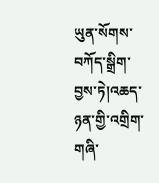ཡུན་སོགས་བཀོད་སྒྲིག་བྱས་ཏེ།འཆད་ཉན་གྱི་འགྲིག་གཞི་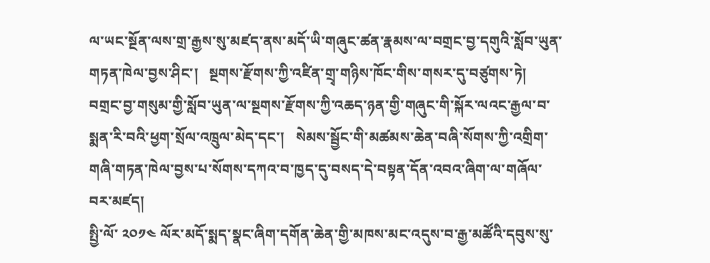ལ་ཡང་སྔོན་ལས་གྲ་རྒྱས་སུ་མཛད་ནས་མདོ་ཡི་གཞུང་ཚན་རྣམས་ལ་བགྲང་བྱ་དགུའི་སློབ་ཡུན་གཏན་ཁེལ་བྱས་ཤིང་།   སྔགས་རྫོགས་ཀྱི་འཛིན་གྲྭ་གཉིས་ཁོང་གིས་གསར་དུ་བཙུགས་ཏེ།    བགྲང་བྱ་གསུམ་གྱི་སློབ་ཡུན་ལ་སྔགས་རྫོགས་ཀྱི་འཆད་ཉན་གྱི་གཞུང་གི་སྐོར་ལའང་རྒྱལ་བ་སྨན་རི་བའི་ཕྱག་སྲོལ་འཁྲུལ་མེད་དང་།   སེམས་སྦྱོང་གི་མཚམས་ཆེན་བཞི་སོགས་ཀྱི་འགྲིག་གཞི་གཏན་ཁེལ་བྱས་པ་སོགས་དཀའ་བ་ཁྱད་དུ་བསད་དེ་བསྟན་དོན་འབའ་ཞིག་ལ་གཞོལ་བར་མཛད།
སྤྱི་ལོ་ ༢༠༡༤ ལོར་མདོ་སྨད་སྣང་ཞིག་དགོན་ཆེན་གྱི་མཁས་མང་འདུས་བ་རྒྱ་མཚོའི་དབུས་སུ་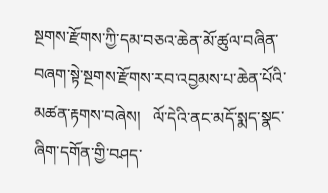སྔགས་རྫོགས་ཀྱི་དམ་བཅའ་ཆེན་མོ་ཚུལ་བཞིན་བཞག་སྟེ་སྔགས་རྫོགས་རབ་འབྱམས་པ་ཆེན་པོའི་མཚན་རྟགས་བཞེས།   ལོ་དེའི་ནང་མདོ་སྨད་སྣང་ཞིག་དགོན་གྱི་བཤད་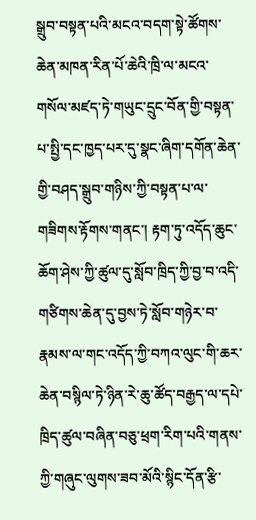སྒྲུབ་བསྟན་པའི་མངའ་བདག་སྟེ་ཚོགས་ཆེན་མཁན་རིན་པོ་ཆེའི་ཁྲི་ལ་མངའ་གསོལ་མཛད་ཏེ་གཡུང་དྲུང་བོན་གྱི་བསྟན་པ་སྤྱི་དང་ཁྱད་པར་དུ་སྣང་ཞིག་དགོན་ཆེན་གྱི་བཤད་སྒྲུབ་གཉིས་ཀྱི་བསྟན་པ་ལ་གཟིགས་རྟོགས་གནང་། རྟག་ཏུ་འདོད་ཆུང་ཆོག་ཤེས་ཀྱི་ཚུལ་དུ་སློབ་ཁྲིད་ཀྱི་བྱ་བ་འདི་གཙིགས་ཆེན་དུ་བྱས་ཏེ་སློབ་གཉེར་བ་རྣམས་ལ་གང་འདོད་ཀྱི་བཀའ་ལུང་གི་ཆར་ཆེན་བསྙིལ་ཏེ་ཉིན་རེ་ཆུ་ཚོད་བརྒྱད་ལ་དཔེ་ཁྲིད་ཚུལ་བཞིན་བཅུ་ཕྲག་རིག་པའི་གནས་ཀྱི་གཞུང་ལུགས་ཟབ་མོའི་སྙིང་དོན་རྩི་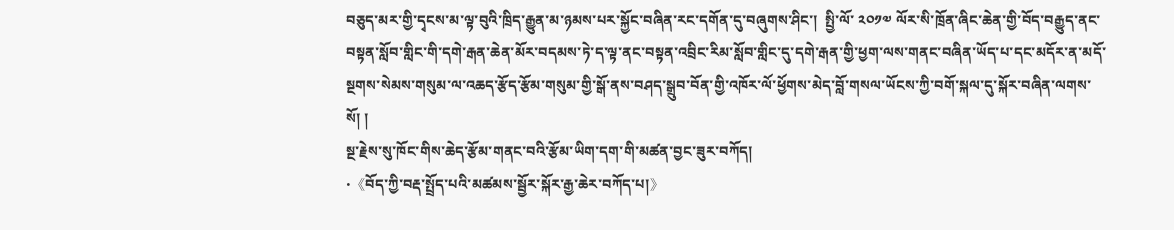བཅུད་མར་གྱི་དྭངས་མ་ལྟ་བུའི་ཁྲིད་རྒྱུན་མ་ཉམས་པར་སྐྱོང་བཞིན་རང་དགོན་དུ་བཞུགས་ཤིང་།  སྤྱི་ལོ་ ༢༠༡༧ ལོར་སི་ཁྲོན་ཞིང་ཆེན་གྱི་བོད་བརྒྱུད་ནང་བསྟན་སློབ་གླིང་གི་དགེ་རྒན་ཆེན་མོར་བདམས་ཏེ་ད་ལྟ་ནང་བསྟན་འབྲིང་རིམ་སློབ་གླིང་དུ་དགེ་རྒན་གྱི་ཕྱག་ལས་གནང་བཞིན་ཡོད་པ་དང་མདོར་ན་མདོ་སྔགས་སེམས་གསུམ་ལ་འཆད་རྩོད་རྩོམ་གསུམ་གྱི་སྒོ་ནས་བཤད་སྒྲུབ་བོན་གྱི་འཁོར་ལོ་ཕྱོགས་མེད་བློ་གསལ་ཡོངས་ཀྱི་བགོ་སྐལ་དུ་སྐོར་བཞིན་ལགས་སོ། །
སྔ་རྗེས་སུ་ཁོང་གིས་ཆེད་རྩོམ་གནང་བའི་རྩོམ་ཡིག་དག་གི་མཚན་བྱང་ཟུར་བཀོད།
•《བོད་ཀྱི་བརྡ་སྤྲོད་པའི་མཚམས་སྦྱོར་སྐོར་རྒྱ་ཆེར་བཀོད་པ།》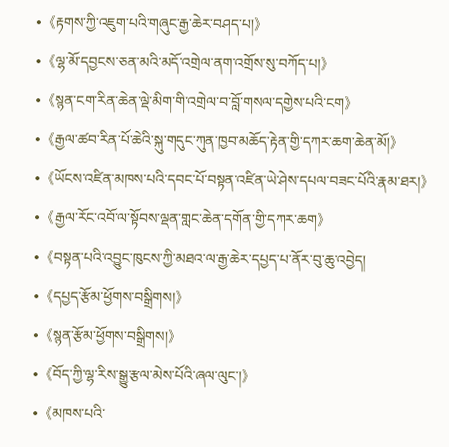•《རྟགས་ཀྱི་འཇུག་པའི་གཞུང་རྒྱ་ཆེར་བཤད་པ།》
•《ལྷ་མོ་དབྱངས་ཅན་མའི་མདོ་འགྲེལ་ནག་འགྲོས་སུ་བཀོད་པ།》
•《སྙན་ངག་རིན་ཆེན་ལྡེ་མིག་གི་འགྲེལ་བ་བློ་གསལ་དགྱེས་པའི་ངག》
•《རྒྱལ་ཚབ་རིན་པོ་ཆེའི་སྐུ་གདུང་ཀུན་ཁྱབ་མཆོད་རྟེན་གྱི་དཀར་ཆག་ཆེན་མོ།》
•《ཡོངས་འཛིན་མཁས་པའི་དབང་པོ་བསྟན་འཛིན་ཡེ་ཤེས་དཔལ་བཟང་པོའི་རྣམ་ཐར།》
•《རྒྱལ་རོང་འབོ་ལ་སྟོབས་ལྡན་གླང་ཆེན་དགོན་གྱི་དཀར་ཆག》
•《བསྟན་པའི་འབྱུང་ཁུངས་ཀྱི་མཐའ་ལ་རྒྱ་ཆེར་དཔྱད་པ་ནོར་བུ་ཆུ་འབྱེད།
•《དཔྱད་རྩོམ་ཕྱོགས་བསྒྲིགས།》
•《སྙན་རྩོམ་ཕྱོགས་བསྒྲིགས།》
•《བོད་ཀྱི་ལྷ་རིས་སྒྱུ་རྩལ་མེས་པོའི་ཞལ་ལུང་།》
•《མཁས་པའི་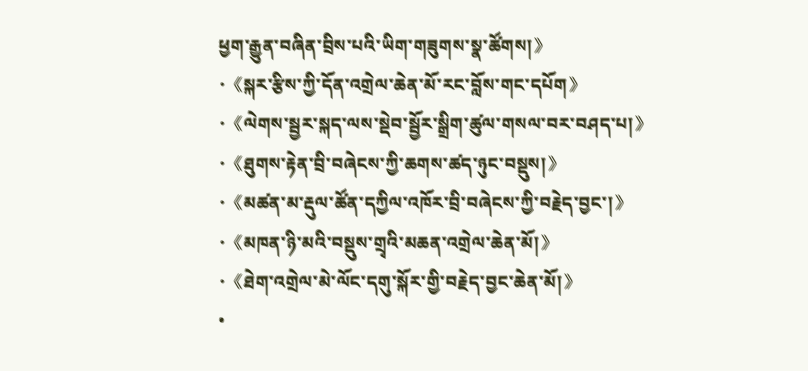ཕྱག་རྒྱུན་བཞིན་བྲིས་པའི་ཡིག་གཟུགས་སྣ་ཚོགས།》
•《སྐར་རྩིས་ཀྱི་དོན་འགྲེལ་ཆེན་མོ་རང་བློས་གང་དཔོག》
•《ལེགས་སྦྱར་སྐད་ལས་སྡེབ་སྦྱོར་སྒྲིག་ཚུལ་གསལ་བར་བཤད་པ།》
•《ཐུགས་རྟེན་བྲི་བཞེངས་ཀྱི་ཆགས་ཚད་ཉུང་བསྡུས།》
•《མཚན་མ་རྡུལ་ཚོན་དཀྱིལ་འཁོར་བྲི་བཞེངས་ཀྱི་བརྗེད་བྱང་།》
•《མཁན་ཉི་མའི་བསྡུས་གྲྭའི་མཆན་འགྲེལ་ཆེན་མོ།》
•《ཐེག་འགྲེལ་མེ་ལོང་དགུ་སྐོར་གྱི་བརྗེད་བྱང་ཆེན་མོ།》
•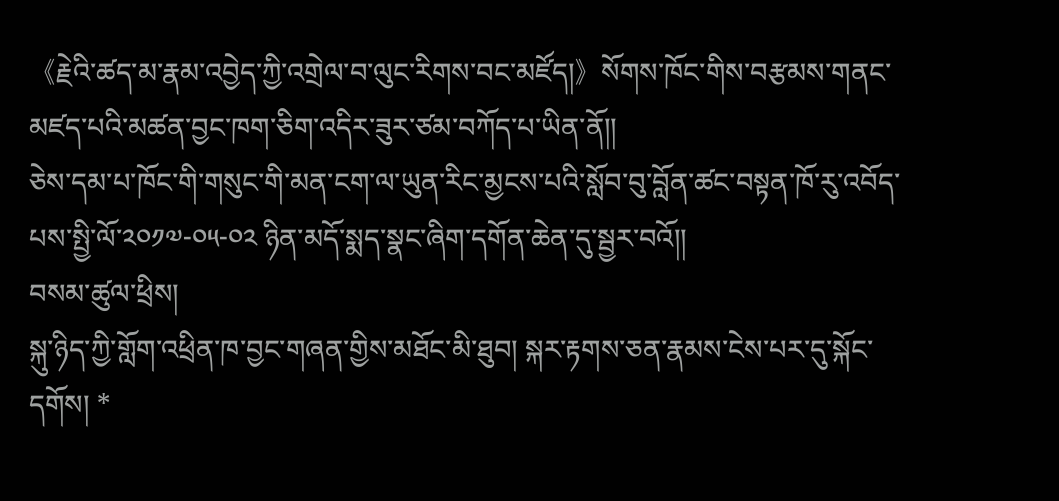《རྗེའི་ཚད་མ་རྣམ་འབྱེད་ཀྱི་འགྲེལ་བ་ལུང་རིགས་བང་མཛོད།》སོགས་ཁོང་གིས་བརྩམས་གནང་མཛད་པའི་མཚན་བྱང་ཁག་ཅིག་འདིར་ཟུར་ཙམ་བཀོད་པ་ཡིན་ནོ།།
ཅེས་དམ་པ་ཁོང་གི་གསུང་གི་མན་ངག་ལ་ཡུན་རིང་མྱངས་པའི་སློབ་བུ་བློན་ཚང་བསྟན་ཁོ་རུ་འབོད་པས་སྤྱི་ལོ་༢༠༡༧-༠༥-༠༢ ཉིན་མདོ་སྨད་སྣང་ཞིག་དགོན་ཆེན་དུ་སྦྱར་བའོ།།
བསམ་ཚུལ་ཕྲིས།
སྐུ་ཉིད་ཀྱི་གློག་འཕྲིན་ཁ་བྱང་གཞན་གྱིས་མཐོང་མི་ཐུབ། སྐར་རྟགས་ཅན་རྣམས་ངེས་པར་དུ་སྐོང་དགོས། *